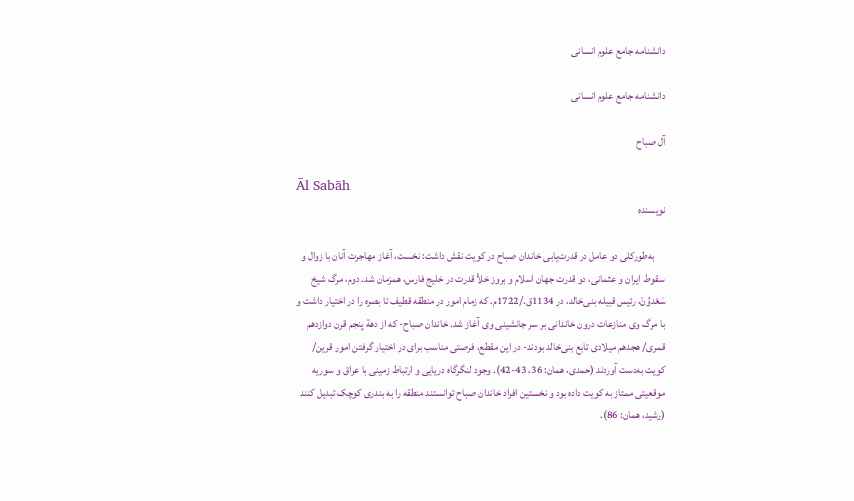دانشنامه جامع علوم انسانی

دانشنامه جامع علوم انسانی

آل صباح

Āl Sabāh
نویسنده

     به‌طورکلی دو عامل در قدرت‌یابی خاندان ‌صباح در کویت نقش داشت: نخست، آغاز مهاجرت آنان با زوال و سقوط ایران و عثمانی، دو قدرت جهان اسلام و بروز خلأ قدرت در خلیج فارس، همزمان شد. دوم، مرگ شیخ سَعْدوُنْ، رئیس قبیله بنی‌‌خالد، در 1134ق./1722م. که زمام امور در منطقه قطیف تا بصره را در اختیار داشت و با مرگ وی منازعات درون خاندانی بر سر جانشینی وی آغاز شد. خاندان صباح- که از دهة پنجم قرن دوازدهم قمری/ هجدهم میلادی تابع بنی‌‌خالد بودند- در این مقطع، فرصتی مناسب برای در اختیار گرفتن امور قرین/ کویت به‌دست آوردند (حمدی، همان: 36، 43-42). وجود لنگر‌گاه دریایی و ارتباط زمینی با عراق و سوریه موقعیتی ممتاز به کویت داده بود و نخستین افراد خاندان صباح توانستند منطقه را به بندری کوچک تبدیل کنند (رشید، همان: 86).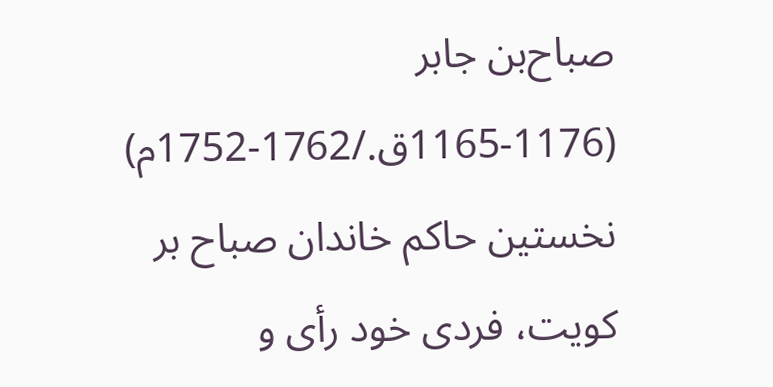صباح‌بن جابر (1176-1165ق./1762-1752م) نخستین حاکم خاندان صباح بر کویت، فردی خود رأی و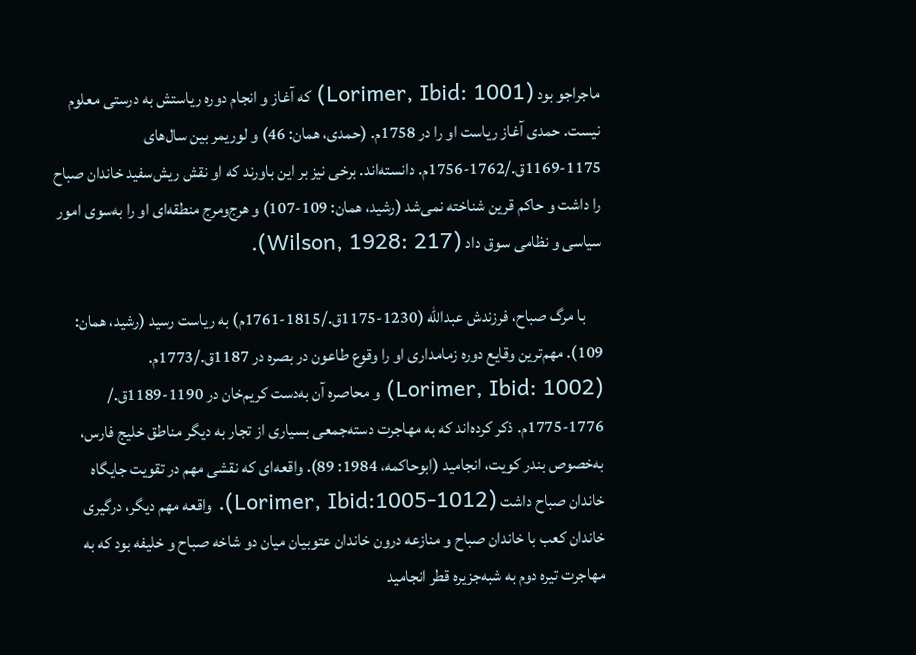ماجراجو بود (Lorimer, Ibid: 1001) که آغاز و انجام دوره ریاستش به درستی معلوم نیست. حمدی آغاز ریاست او را در 1758م. (حمدی، همان: 46) و لوریمر بین سال‌های 1175-1169ق./1762-1756م. دانسته‌اند. برخی نیز بر این باورند که او نقش ریش‌سفید خاندان صباح را داشت و حاکم قرین شناخته نمی‌شد (رشید، همان: 109-107) و هرج‌و‌مرج منطقه‌ای او را به‌سوی امور سیاسی و نظامی سوق داد (Wilson, 1928: 217).

     با مرگ صباح، فرزندش عبدالله (1230-1175ق./1815-1761م) به ریاست رسید (رشید، همان: 109). مهم‌ترین وقایع دوره زمامداری او را وقوع طاعون در بصره در 1187ق./1773م. (Lorimer, Ibid: 1002) و محاصره آن به‌دست کریم‌خان در 1190-1189ق./ 1776-1775م. ذکر کرده‌اند که به مهاجرت دسته‌جمعی بسیاری از تجار به دیگر مناطق خلیج فارس، به‌خصوص بندر کویت، انجامید (ابوحاکمه، 1984: 89). واقعه‌ای که نقشی مهم در تقویت جایگاه خاندان صباح داشت (Lorimer, Ibid:1005-1012). واقعه مهم دیگر، درگیری خاندان کعب با خاندان صباح و منازعه درون خاندان عتوبیان میان دو شاخه ‌صباح و ‌خلیفه بود که به مهاجرت تیره دوم به شبه‌جزیره قطر انجامید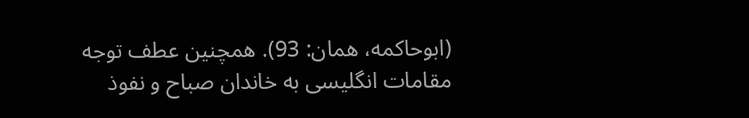(ابوحاکمه، همان: 93). همچنین عطف توجه مقامات انگلیسی به خاندان صباح و نفوذ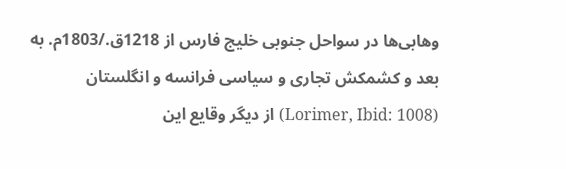وهابی‌ها در سواحل جنوبی خلیج فارس از 1218ق./1803م. به بعد و کشمکش تجاری و سیاسی فرانسه و انگلستان (Lorimer, Ibid: 1008) از دیگر وقایع این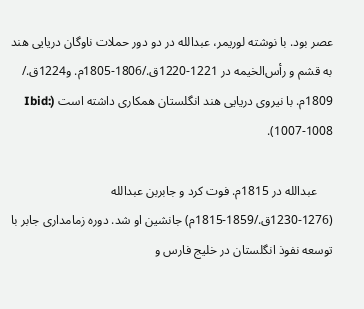عصر بود. با نوشته لوریمر، عبدالله در دو دور حملات ناوگان دریایی هند به قشم و رأس‌الخیمه در 1221-1220ق./1806-1805م. و1224ق./ 1809م. با نیروی دریایی هند انگلستان همکاری داشته است (Ibid: 1007-1008).

     عبدالله در 1815م. فوت کرد و جابربن عبدالله (1276-1230ق./1859-1815م) جانشین او شد. دوره زمامداری جابر با توسعه نفوذ انگلستان در خلیج فارس و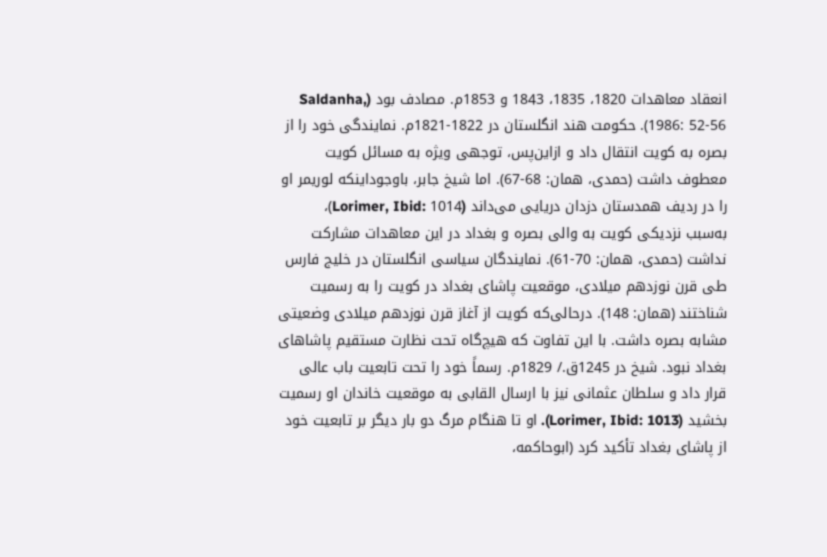انعقاد معاهدات 1820، 1835، 1843 و 1853م. مصادف بود (Saldanha, 1986: 52-56). حکومت هند انگلستان در 1822-1821م. نمایندگی خود را از بصره به کویت انتقال داد و ازاین‌پس، توجهی ویژه به مسائل کویت معطوف داشت (حمدی، همان: 68-67). اما شیخ جابر، با‌وجوداینکه لوریمر او را در ردیف همدستان دزدان دریایی می‌داند (Lorimer, Ibid: 1014)، به‌سبب نزدیکی کویت به والی بصره و بغداد در این معاهدات مشارکت نداشت (حمدی، همان: 70-61). نمایندگان سیاسی انگلستان در خلیج فارس طی قرن نوزدهم میلادی، موقعیت پاشای بغداد در کویت را به رسمیت شناختند (همان: 148). درحالی‌که کویت از آغاز قرن نوزدهم میلادی وضعیتی مشابه بصره داشت. با این تفاوت که هیچ‌گاه تحت نظارت مستقیم پاشاهای بغداد نبود. شیخ در 1245ق./ 1829م. رسماً خود را تحت تابعیت باب عالی قرار داد و سلطان عثمانی نیز با ارسال القابی به موقعیت خاندان او رسمیت بخشید (Lorimer, Ibid: 1013). او تا هنگام مرگ دو بار دیگر بر تابعیت خود از پاشای بغداد تأکید کرد (ابوحاکمه،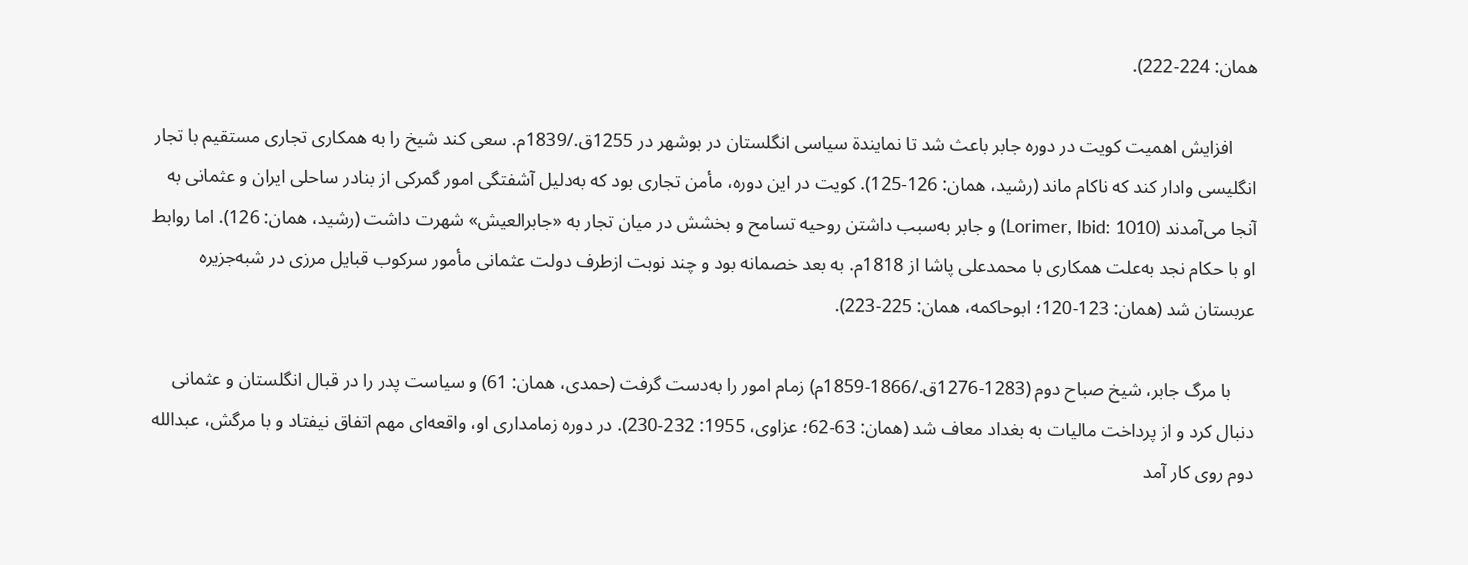همان: 224-222).

     افزایش اهمیت کویت در دوره جابر باعث شد تا نمایندة سیاسی انگلستان در بوشهر در 1255ق./1839م. سعی کند شیخ را به همکاری تجاری مستقیم با تجار انگلیسی وادار کند که ناکام ماند (رشید، همان: 126-125). کویت در این دوره، مأمن تجاری بود که به‌دلیل آشفتگی امور گمرکی از بنادر ساحلی ایران و عثمانی به آنجا می‌آمدند (Lorimer, Ibid: 1010) و جابر به‌سبب داشتن روحیه تسامح و بخشش در میان تجار به «جابرالعیش» شهرت داشت (رشید، همان: 126). اما روابط او با حکام نجد به‌علت همکاری با محمدعلی پاشا از 1818م. به بعد خصمانه بود و چند نوبت ازطرف دولت عثمانی مأمور سرکوب قبایل مرزی در شبه‌جزیره عربستان شد (همان: 123-120؛ ابوحاکمه، همان: 225-223).

     با مرگ جابر، شیخ صباح دوم (1283-1276ق./1866-1859م) زمام امور را به‌دست گرفت (حمدی، همان: 61) و سیاست پدر را در قبال انگلستان و عثمانی دنبال کرد و از پرداخت مالیات به بغداد معاف شد (همان: 63-62؛ عزاوی، 1955: 232-230). در دوره زمامداری او، واقعه‌ای مهم اتفاق نیفتاد و با مرگش، عبدالله دوم روی کار آمد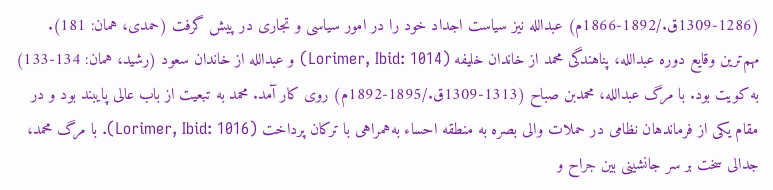(1309-1286ق./1892-1866م) عبدالله نیز سیاست اجداد خود را در امور سیاسی و تجاری در پیش گرفت (حمدی، همان: 181). مهم‌ترین وقایع دوره عبدالله، پناهندگی محمد از خاندان خلیفه (Lorimer, Ibid: 1014) و عبدالله از خاندان سعود (رشید، همان: 134-133) به کویت بود. با مرگ عبدالله، محمدبن صباح (1313-1309ق./1895-1892م) روی کار آمد. محمد به تبعیت از باب عالی پایبند بود و در مقام یکی از فرماندهان نظامی در حملات والی بصره به منطقه احساء به‌همراهی با ترکان پرداخت (Lorimer, Ibid: 1016). با مرگ محمد، جدالی سخت بر سر جانشینی بین جراح و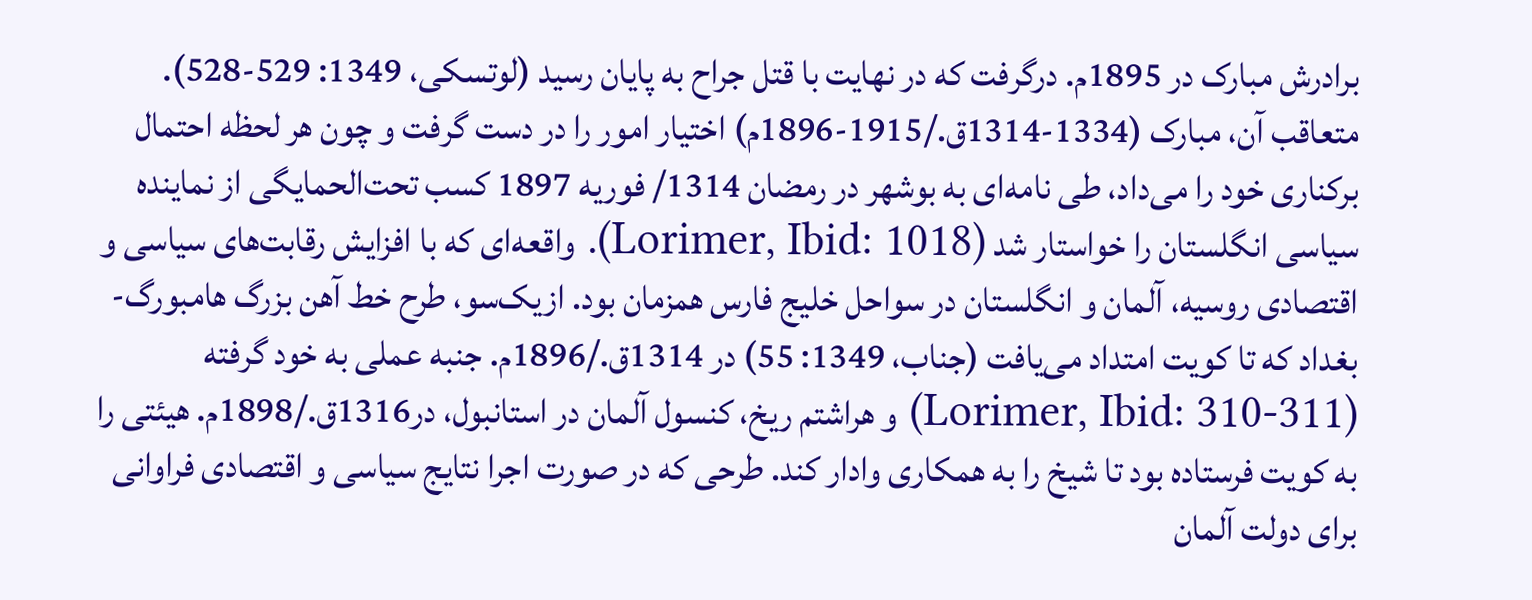برادرش مبارک در 1895م. درگرفت که در نهایت با قتل جراح به پایان رسید (لوتسکی، 1349: 529-528). متعاقب آن، مبارک (1334-1314ق./1915-1896م) اختیار امور را در دست گرفت و چون هر لحظه احتمال برکناری خود را می‌داد، طی نامه‌ای به بوشهر در رمضان 1314/ فوریه 1897 کسب تحت‌الحمایگی از نماینده سیاسی انگلستان را خواستار شد (Lorimer, Ibid: 1018). واقعه‌ای که با افزایش رقابت‌های سیاسی و اقتصادی روسیه، آلمان و انگلستان در سواحل خلیج فارس همزمان بود. از‌یک‌سو، طرح خط آهن بزرگ هامبورگ- بغداد که تا کویت امتداد می‌یافت (جناب، 1349: 55) در 1314ق./1896م. جنبه عملی به خود گرفته (Lorimer, Ibid: 310-311) و هراشتم ریخ، کنسول آلمان در استانبول، در1316ق./1898م. هیئتی را به کویت فرستاده بود تا شیخ را به همکاری وادار کند. طرحی که در صورت اجرا نتایج سیاسی و اقتصادی فراوانی برای دولت آلمان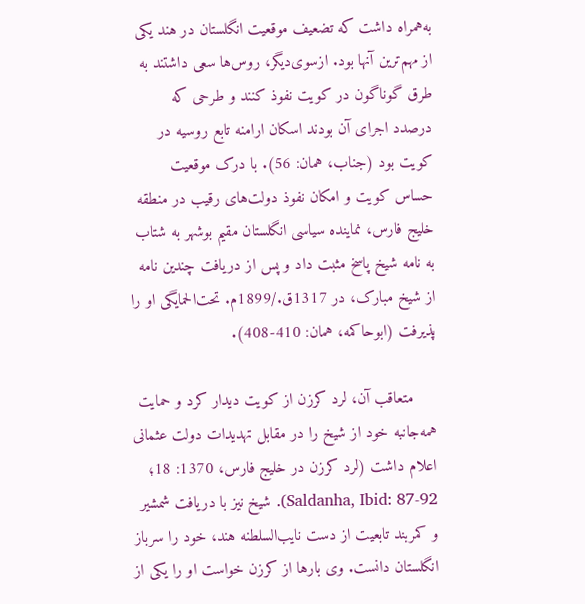به‌همراه داشت که تضعیف موقعیت انگلستان در هند یکی از مهم‌ترین آنها بود. ازسوی‌دیگر، روس‌ها سعی داشتند به طرق گوناگون در کویت نفوذ کنند و طرحی که درصدد اجرای آن بودند اسکان ارامنه تابع روسیه در کویت بود (جناب، همان: 56). با درک موقعیت حساس کویت و امکان نفوذ دولت‌های رقیب در منطقه خلیج فارس، نماینده سیاسی انگلستان مقیم بوشهر به شتاب به نامه شیخ پاسخ مثبت داد و پس از دریافت چندین نامه از شیخ مبارک، در 1317ق./1899م. تحت‌الحمایگی او را پذیرفت (ابوحاکمه، همان: 410-408).

     متعاقب آن، لرد کرزن از کویت دیدار کرد و حمایت همه‌جانبه خود از شیخ را در مقابل تهدیدات دولت عثمانی اعلام داشت (لرد کرزن در خلیج فارس، 1370: 18؛ Saldanha, Ibid: 87-92). شیخ نیز با دریافت شمشیر و کمربند تابعیت از دست نایب‌السلطنه هند، خود را سرباز انگلستان دانست. وی بارها از کرزن خواست او را یکی از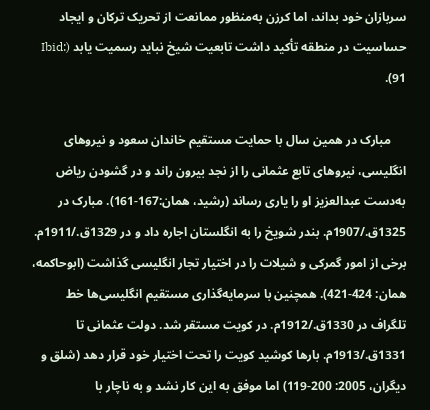سربازان خود بداند، اما کرزن به‌‌منظور ممانعت از تحریک ترکان و ایجاد حساسیت در منطقه تأکید داشت تابعیت شیخ نباید رسمیت یابد (Ibid: 91).

     مبارک در همین سال با حمایت مستقیم خاندان سعود و نیروهای انگلیسی، نیروهای تابع عثمانی را از نجد بیرون راند و در گشودن ریاض به‌دست عبدالعزیز او را یاری رساند (رشید، همان:167-161). مبارک در 1325ق./1907م. بندر شویخ را به انگلستان اجاره داد و در 1329ق./1911م. برخی از امور گمرکی و شیلات را در اختیار تجار انگلیسی گذاشت (ابوحاکمه، همان: 424-421). همچنین با سرمایه‌گذاری مستقیم انگلیسی‌ها خط تلگراف در 1330ق./1912م. در کویت مستقر شد. دولت عثمانی تا 1331ق./1913م. بارها کوشید کویت را تحت اختیار خود قرار دهد (شلق و دیگران، 2005: 200-119) اما موفق به این کار نشد و به ناچار با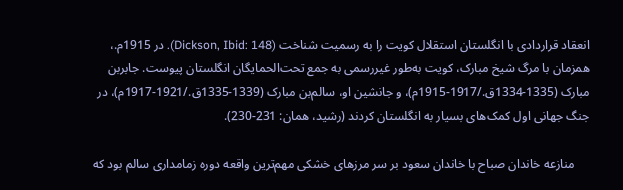انعقاد قراردادی با انگلستان استقلال کویت را به رسمیت شناخت (Dickson, Ibid: 148). در 1915م.، همزمان با مرگ شیخ مبارک، کویت به‌طور غیر‌رسمی به جمع تحت‌الحمایگان انگلستان پیوست. جابربن مبارک (1335-1334ق./1917-1915م)، و جانشین او، سالم‌بن مبارک (1339-1335ق./1921-1917م)، در جنگ جهانی اول کمک‌های بسیار به انگلستان کردند (رشید، همان: 231-230).

     منازعه خاندان صباح با خاندان سعود بر سر مرزهای خشکی مهم‌ترین واقعه دوره زمامداری سالم بود که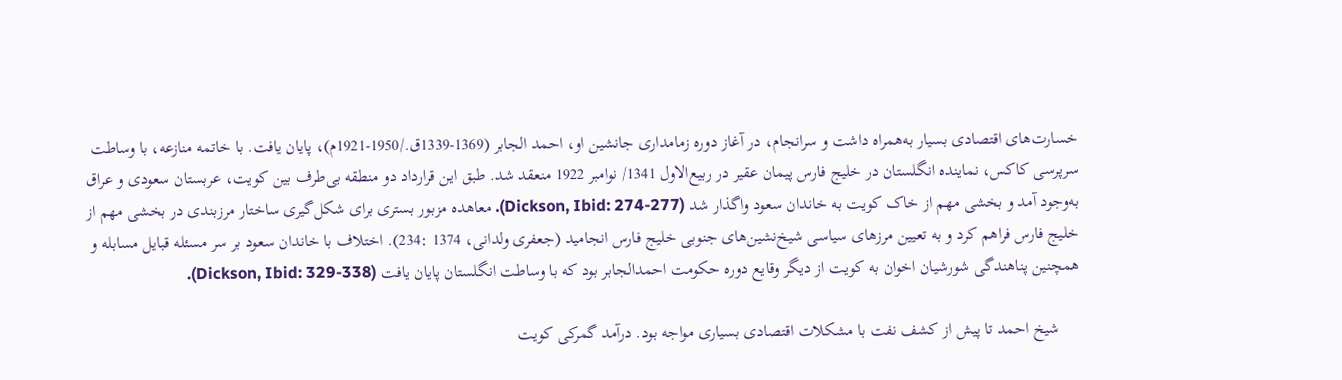خسارت‌های اقتصادی بسیار به‌همراه داشت و سرانجام، در آغاز دوره زمامداری جانشین او، احمد الجابر (1369-1339ق./1950-1921م)، پایان یافت. با خاتمه منازعه، با وساطت سرپرسی کاکس، نماینده انگلستان در خلیج فارس پیمان عقیر در ربیع‌الاول 1341/ نوامبر 1922 منعقد شد. طبق این قرارداد دو منطقه بی‌طرف بین کویت، عربستان سعودی و عراق به‌وجود آمد و بخشی مهم از خاک کویت به خاندان سعود واگذار شد (Dickson, Ibid: 274-277). معاهده مزبور بستری برای شکل‌گیری ساختار مرزبندی در بخشی مهم از خلیج فارس فراهم کرد و به تعیین مرزهای سیاسی شیخ‌نشین‌های جنوبی خلیج فارس انجامید (جعفری ولدانی، 1374 :234). اختلاف با خاندان سعود بر سر مسئله قبایل مسابله و همچنین پناهندگی شورشیان اخوان به کویت از دیگر وقایع دوره حکومت احمدالجابر بود که با وساطت انگلستان پایان یافت (Dickson, Ibid: 329-338).

     شیخ احمد تا پیش از کشف نفت با مشکلات اقتصادی بسیاری مواجه بود. درآمد گمرکی کویت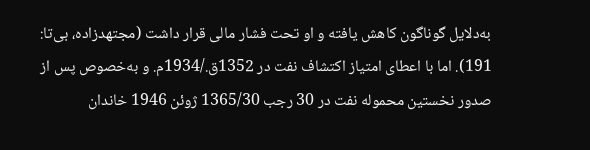به‌دلایل گوناگون کاهش یافته و او تحت فشار مالی قرار داشت (مجتهدزاده، بی‌تا: 191). اما با اعطای امتیاز اکتشاف نفت در 1352ق./1934م. و به‌خصوص پس از صدور نخستین محموله نفت در 30 رجب 1365/30 ژوئن 1946 خاندان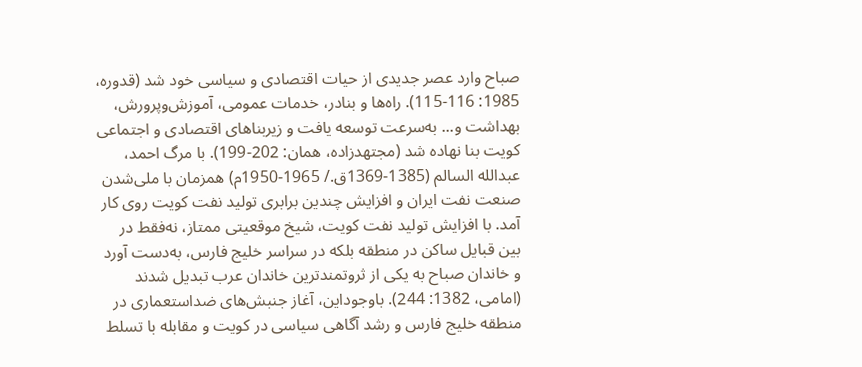صباح وارد عصر جدیدی از حیات اقتصادی و سیاسی خود شد (قدوره، 1985: 116-115). راه‌ها و بنادر، خدمات عمومی، آموزش‌‌وپرورش، بهداشت و... به‌‌سرعت توسعه یافت و زیربناهای اقتصادی و اجتماعی کویت بنا نهاده شد (مجتهدزاده، همان: 202-199). با مرگ احمد، عبدالله السالم (1385-1369ق./ 1965-1950م) همزمان با ملی‌شدن صنعت نفت ایران و افزایش چندین برابری تولید نفت کویت روی کار آمد. با افزایش تولید نفت کویت، شیخ موقعیتی ممتاز، نه‌فقط در بین قبایل ساکن در منطقه بلکه در سراسر خلیج فارس، به‌دست آورد و خاندان صباح به یکی از ثروتمندترین خاندان عرب تبدیل شدند (امامی، 1382: 244). باوجوداین، آغاز جنبش‌های ضد‌استعماری در منطقه خلیج فارس و رشد آگاهی سیاسی در کویت و مقابله با تسلط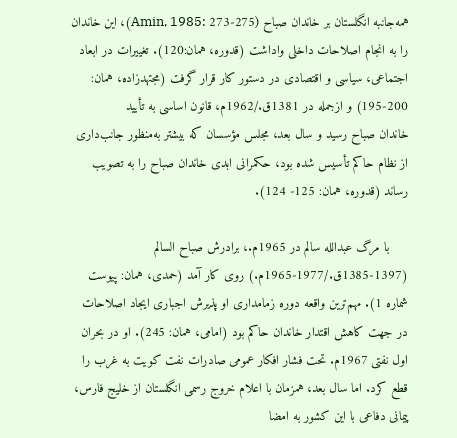همه‌جانبه انگلستان بر خاندان صباح (Amin, 1985: 273-275)، این خاندان را به انجام اصلاحات داخلی واداشت (قدوره، همان:120). تغییرات در ابعاد اجتماعی، سیاسی و اقتصادی در دستور کار قرار گرفت (مجتهدزاده، همان: 200-195) و ازجمله در 1381ق./1962م، قانون اساسی به تأیید خاندان ‌صباح رسید و سال بعد، مجلس مؤسسان که بیشتر به‌‌منظور جانب‌داری از نظام حاکم تأسیس شده بود، حکمرانی ابدی خاندان صباح را به تصویب رساند (قدوره، همان: 125- 124).

     با مرگ عبدالله سالم در 1965م.، برادرش صباح السالم (1397-1385ق./1977-1965م.) روی کار آمد (حمدی، همان: پیوست شماره 1). مهم‌ترین واقعه دوره زمامداری او پذیرش اجباری ایجاد اصلاحات در جهت کاهش اقتدار خاندان حاکم بود (امامی، همان: 245). او در بحران اول نفتی 1967م. تحت فشار افکار عمومی صادرات نفت کویت به غرب را قطع کرد. اما سال بعد، همزمان با اعلام خروج رسمی انگلستان از خلیج فارس، پیمانی دفاعی با این کشور به امضا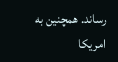رساند. همچنین به امریکا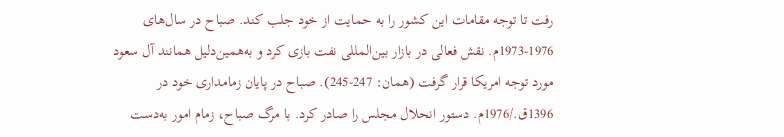رفت تا توجه مقامات این کشور را به حمایت از خود جلب کند. صباح در سال‌های 1976-1973م. نقش فعالی در بازار بین‌المللی نفت بازی کرد و به‌همین‌دلیل همانند آل سعود مورد توجه امریکا قرار گرفت (همان: 247-245). صباح در پایان زمامداری خود در 1396ق./1976م. دستور انحلال مجلس را صادر کرد. با مرگ صباح، زمام امور به‌دست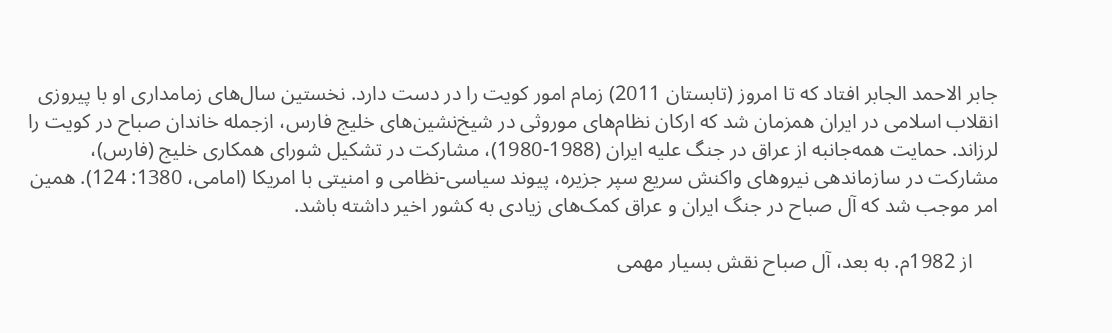جابر الاحمد الجابر افتاد که تا امروز (تابستان 2011) زمام امور کویت را در دست دارد. نخستین سال‌های زمامداری او با پیروزی انقلاب اسلامی در ایران همزمان شد که ارکان نظام‌های موروثی در شیخ‌نشین‌های خلیج فارس، ازجمله خاندان صباح در کویت را لرزاند. حمایت همه‌جانبه از عراق در جنگ علیه ایران (1988-1980)، مشارکت در تشکیل شورای همکاری خلیج (فارس)، مشارکت در سازماندهی نیروهای واکنش سریع سپر جزیره، پیوند سیاسی-نظامی و امنیتی با امریکا (امامی، 1380: 124). همین امر موجب شد که آل صباح در جنگ ایران و عراق کمک‌های زیادی به کشور اخیر داشته باشد.

     از 1982م. به بعد، آل صباح نقش بسیار مهمی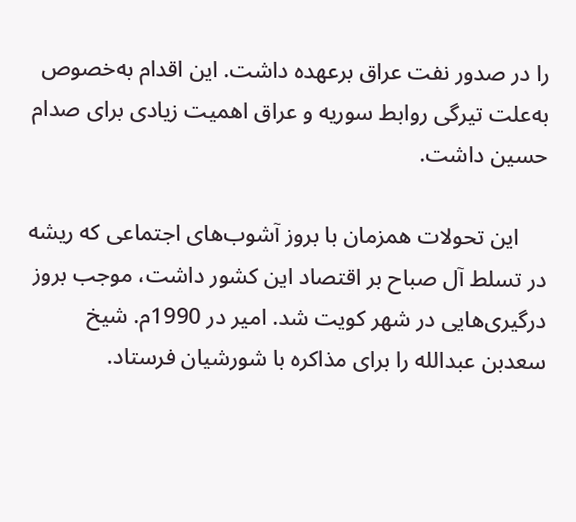را در صدور نفت عراق برعهده داشت. این اقدام به‌خصوص به‌علت تیرگی روابط سوریه و عراق اهمیت زیادی برای صدام حسین داشت.

     این تحولات همزمان با بروز آشوب‌های اجتماعی که ریشه در تسلط آل صباح بر اقتصاد این کشور داشت، موجب بروز درگیری‌هایی در شهر کویت شد. امیر در 1990م. شیخ سعدبن عبدالله را برای مذاکره با شورشیان فرستاد.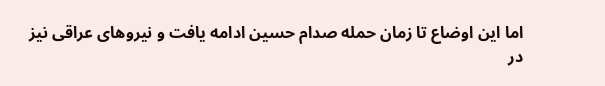اما این اوضاع تا زمان حمله صدام حسین ادامه یافت و نیروهای عراقی نیز در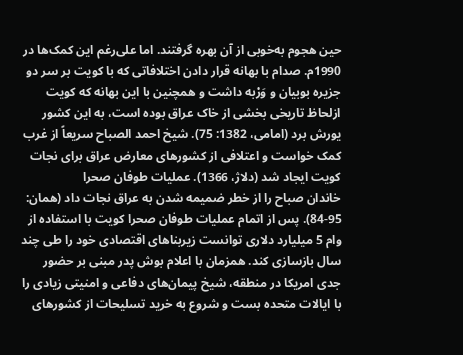حین هجوم به‌خوبی از آن بهره گرفتند. اما علی‌رغم این کمک‌ها در 1990م. صدام با بهانه قرار دادن اختلافاتی که با کویت بر سر دو جزیره بوبیان و وَرْبه داشت و همچنین با این بهانه که کویت ازلحاظ تاریخی بخشی از خاک عراق بوده است، به این کشور یورش برد (امامی، 1382: 75). شیخ احمد الصباح سریعاً از غرب کمک خواست و اعتلافی از کشورهای معارض عراق برای نجات کویت ایجاد شد (دلاژ، 1366). عملیات طوفان صحرا خاندان ‌صباح را از خطر ضمیمه شدن به عراق نجات داد (همان: 95-84). پس از اتمام عملیات طوفان صحرا کویت با استفاده از وام 5 میلیارد دلاری توانست زیربناهای اقتصادی خود را طی چند سال بازسازی کند. همزمان با اعلام بوش پدر مبنی بر حضور جدی امریکا در منطقه، شیخ پیمان‌های دفاعی و امنیتی زیادی را با ایالات متحده بست و شروع به خرید تسلیحات از کشورهای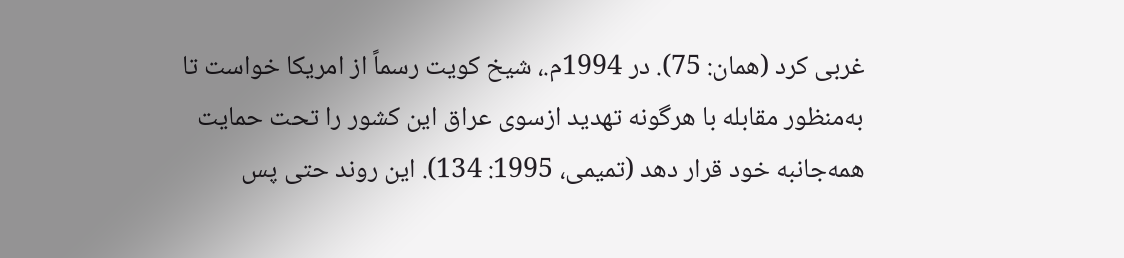غربی کرد (همان: 75). در 1994م.، شیخ کویت رسماً از امریکا خواست تا به‌منظور مقابله با هرگونه تهدید ازسوی عراق این کشور را تحت حمایت همه‌جانبه خود قرار دهد (تمیمی، 1995: 134). این روند حتی پس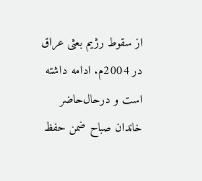از سقوط رژیم بعثی عراق در 2004م. ادامه داشته است و در‌حال‌حاضر خاندان ‌صباح ضمن حفظ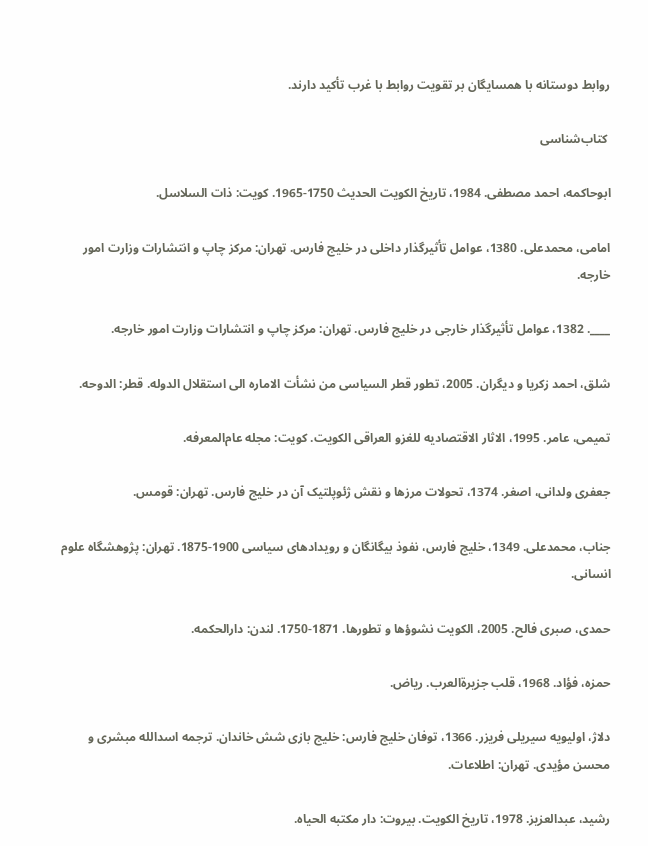روابط دوستانه با همسایگان بر تقویت روابط با غرب تأکید دارند.

 کتاب‌شناسی

ابوحاکمه، احمد مصطفی. 1984، تاریخ الکویت الحدیث 1750-1965. کویت: ذات السلاسل.

امامی، محمدعلی. 1380، عوامل تأثیرگذار داخلی در خلیج فارس. تهران: مرکز چاپ و انتشارات وزارت امور خارجه.

____. 1382، عوامل تأثیرگذار خارجی در خلیج فارس. تهران: مرکز چاپ و انتشارات وزارت امور خارجه.

شلق، احمد زکریا و دیگران. 2005، تطور قطر السیاسی من نشأت الاماره الی استقلال الدوله. قطر: الدوحه.

تمیمی، عامر. 1995، الاثار الاقتصادیه للغزو العراقی الکویت. کویت: مجله عام‌المعرفه.

جعفری ولدانی، اصغر. 1374، تحولات مرزها و نقش ژئوپلتیک آن در خلیج فارس. تهران: قومس.

جناب، محمدعلی. 1349، خلیج فارس، نفوذ بیگانگان و رویدادهای سیاسی 1900-1875. تهران: پژوهشگاه علوم انسانی.

حمدی، صبری فالح. 2005، الکویت نشوؤها و تطورها. 1871-1750. لندن: دارالحکمه.

حمزه، فؤاد. 1968، قلب جزیرةالعرب. ریاض.

دلاژ، اولیویه سیریلی فریزر. 1366، توفان خلیج فارس: خلیج بازی شش خاندان. ترجمه اسدالله مبشری و محسن مؤیدی. تهران: اطلاعات.

رشید، عبدالعزیز. 1978، تاریخ الکویت. بیروت: دار مکتبه الحیاه.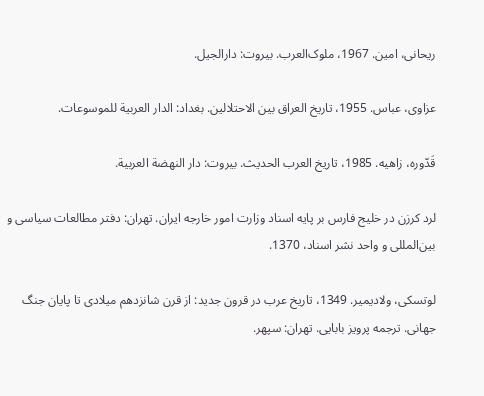ریحانی، امین. 1967، ملوک‌العرب. بیروت: دارالجیل.

عزاوی، عباس. 1955، تاریخ العراق بین الاحتلالین. بغداد: الدار العربیة للموسوعات.

قَدّوره، زاهیه. 1985، تاریخ العرب الحدیث. بیروت: دار النهضة العربیة.

لرد کرزن در خلیج فارس بر پایه اسناد وزارت امور خارجه ایران. تهران: دفتر مطالعات سیاسی و بین‌المللی و واحد نشر اسناد، 1370.

لوتسکی، ولادیمیر. 1349، تاریخ عرب در قرون جدید: از قرن شانزدهم میلادی تا پایان جنگ جهانی. ترجمه پرویز بابایی. تهران: سپهر.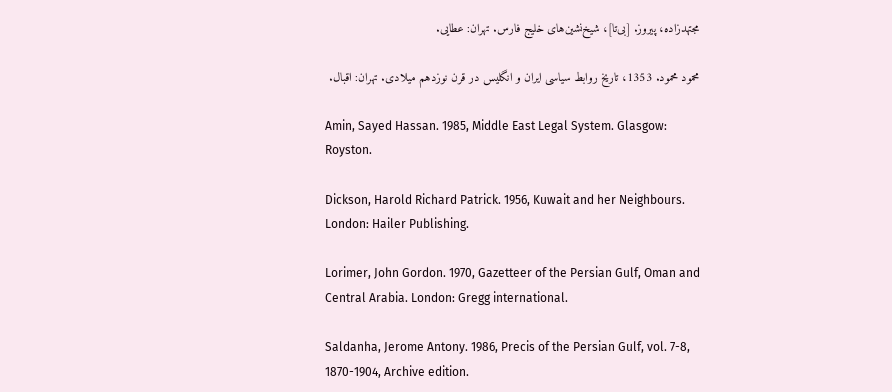مجتهدزاده، پیروز. [بی‌تا]، شیخ‌نشین‌های خلیج فارس. تهران: عطایی.

محمود محمود. 1353، تاریخ روابط سیاسی ایران و انگلیس در قرن نوزدهم میلادی. تهران: اقبال.

Amin, Sayed Hassan. 1985, Middle East Legal System. Glasgow: Royston.

Dickson, Harold Richard Patrick. 1956, Kuwait and her Neighbours. London: Hailer Publishing.

Lorimer, John Gordon. 1970, Gazetteer of the Persian Gulf, Oman and Central Arabia. London: Gregg international.

Saldanha, Jerome Antony. 1986, Precis of the Persian Gulf, vol. 7-8, 1870-1904, Archive edition.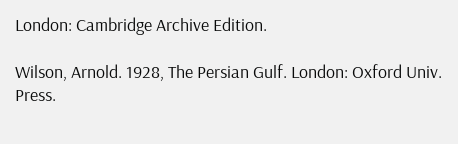London: Cambridge Archive Edition.

Wilson, Arnold. 1928, The Persian Gulf. London: Oxford Univ. Press.